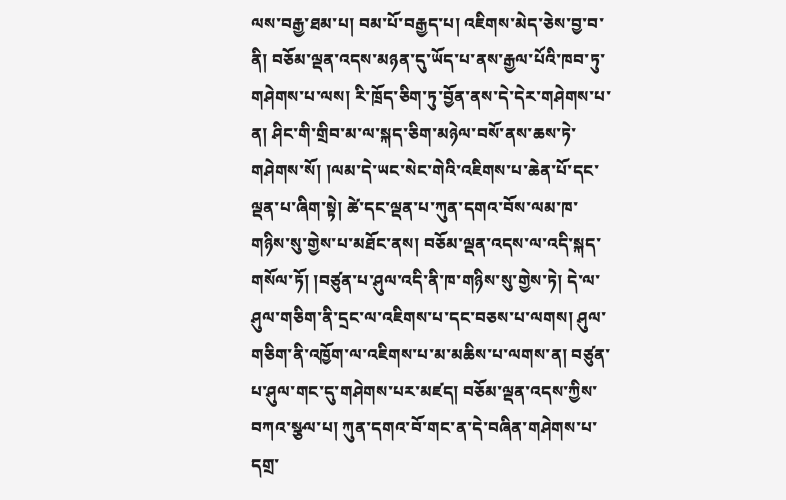ལས་བརྒྱ་ཐམ་པ། བམ་པོ་བརྒྱད་པ། འཇིགས་མེད་ཅེས་བྱ་བ་ནི། བཅོམ་ལྡན་འདས་མཉན་དུ་ཡོད་པ་ནས་རྒྱལ་པོའི་ཁབ་ཏུ་གཤེགས་པ་ལས། རི་ཁྲོད་ཅིག་ཏུ་བྱོན་ནས་དེ་དེར་གཤེགས་པ་ན། ཤིང་གི་གྲིབ་མ་ལ་སྐད་ཅིག་མཉེལ་བསོ་ནས་ཆས་ཏེ་གཤེགས་སོ། །ལམ་དེ་ཡང་སེང་གེའི་འཇིགས་པ་ཆེན་པོ་དང་ལྡན་པ་ཞིག་སྟེ། ཚེ་དང་ལྡན་པ་ཀུན་དགའ་བོས་ལམ་ཁ་གཉིས་སུ་གྱེས་པ་མཐོང་ནས། བཅོམ་ལྡན་འདས་ལ་འདི་སྐད་གསོལ་ཏོ། །བཙུན་པ་ཤུལ་འདི་ནི་ཁ་གཉིས་སུ་གྱེས་ཏེ། དེ་ལ་ཤུལ་གཅིག་ནི་དྲང་ལ་འཇིགས་པ་དང་བཅས་པ་ལགས། ཤུལ་གཅིག་ནི་འཁྱོག་ལ་འཇིགས་པ་མ་མཆིས་པ་ལགས་ན། བཙུན་པ་ཤུལ་གང་དུ་གཤེགས་པར་མཛད། བཅོམ་ལྡན་འདས་ཀྱིས་བཀའ་སྩལ་པ། ཀུན་དགའ་བོ་གང་ན་དེ་བཞིན་གཤེགས་པ་དགྲ་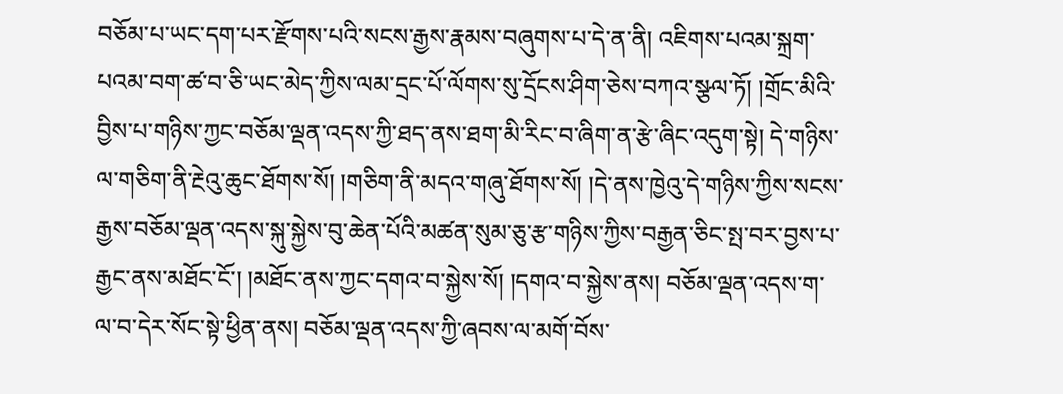བཅོམ་པ་ཡང་དག་པར་རྫོགས་པའི་སངས་རྒྱས་རྣམས་བཞུགས་པ་དེ་ན་ནི། འཇིགས་པའམ་སྐྲག་པའམ་བག་ཚ་བ་ཅི་ཡང་མེད་ཀྱིས་ལམ་དྲང་པོ་ལོགས་སུ་དྲོངས་ཤིག་ཅེས་བཀའ་སྩལ་ཏོ། །གྲོང་མིའི་བྱིས་པ་གཉིས་ཀྱང་བཅོམ་ལྡན་འདས་ཀྱི་ཐད་ནས་ཐག་མི་རིང་བ་ཞིག་ན་རྩེ་ཞིང་འདུག་སྟེ། དེ་གཉིས་ལ་གཅིག་ནི་རྔེའུ་ཆུང་ཐོགས་སོ། །གཅིག་ནི་མདའ་གཞུ་ཐོགས་སོ། །དེ་ནས་ཁྱེའུ་དེ་གཉིས་ཀྱིས་སངས་རྒྱས་བཅོམ་ལྡན་འདས་སྐུ་སྐྱེས་བུ་ཆེན་པོའི་མཚན་སུམ་ཅུ་རྩ་གཉིས་ཀྱིས་བརྒྱན་ཅིང་སྤ་བར་བྱས་པ་རྒྱང་ནས་མཐོང་ངོ་། །མཐོང་ནས་ཀྱང་དགའ་བ་སྐྱེས་སོ། །དགའ་བ་སྐྱེས་ནས། བཅོམ་ལྡན་འདས་ག་ལ་བ་དེར་སོང་སྟེ་ཕྱིན་ནས། བཅོམ་ལྡན་འདས་ཀྱི་ཞབས་ལ་མགོ་བོས་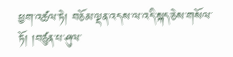ཕྱག་འཚལ་ཏེ། བཅོམ་ལྡན་འདས་ལ་འདི་སྐད་ཅེས་གསོལ་ཏོ། །བཙུན་པ་ཤུལ་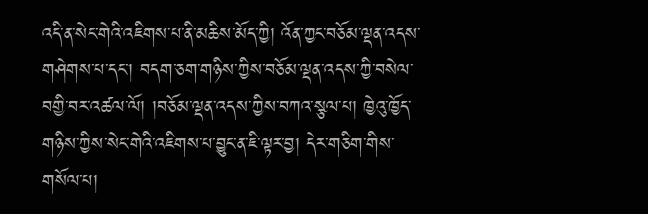འདི་ན་སེང་གེའི་འཇིགས་པ་ནི་མཆིས་མོད་ཀྱི། འོན་ཀྱང་བཅོམ་ལྡན་འདས་གཤེགས་པ་དང་། བདག་ཅག་གཉིས་ཀྱིས་བཅོམ་ལྡན་འདས་ཀྱི་བསེལ་བགྱི་བར་འཚལ་ལོ། །བཅོམ་ལྡན་འདས་ཀྱིས་བཀའ་སྩལ་པ། ཁྱེའུ་ཁྱོད་གཉིས་ཀྱིས་སེང་གེའི་འཇིགས་པ་བྱུང་ན་ཇི་ལྟར་བྱ། དེར་གཅིག་གིས་གསོལ་པ།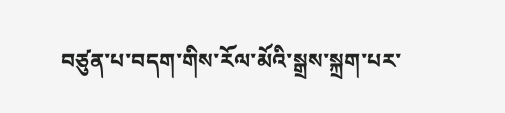བཙུན་པ་བདག་གིས་རོལ་མོའི་སྒྲས་སྐྲག་པར་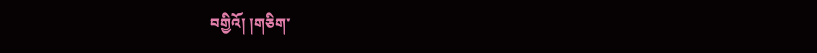བགྱིའོ། །གཅིག་